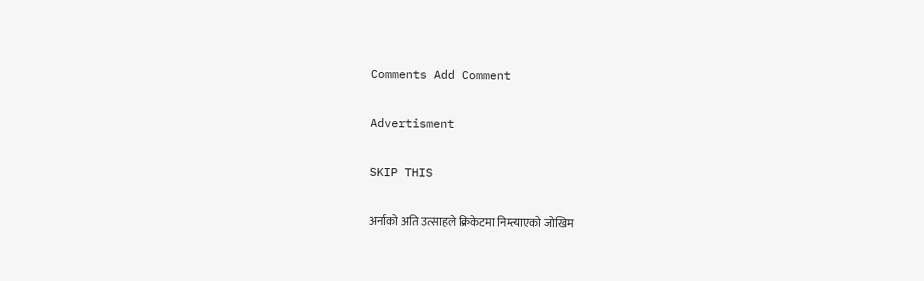Comments Add Comment

Advertisment

SKIP THIS

अर्नाको अति उत्साहले क्रिकेटमा निम्त्याएको जोखिम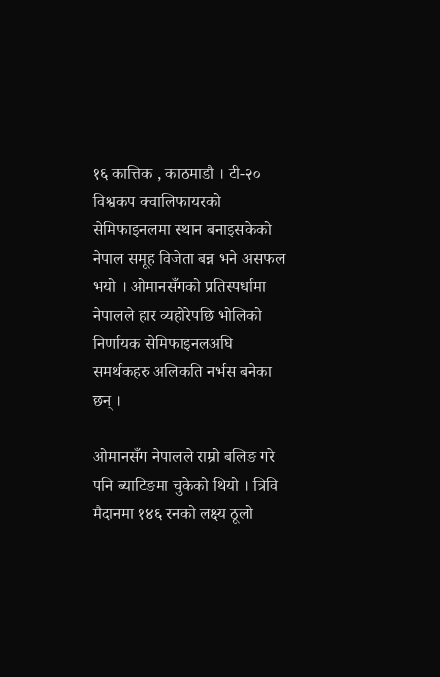१६ कात्तिक , काठमाडौ । टी-२० विश्वकप क्वालिफायरको सेमिफाइनलमा स्थान बनाइसकेको नेपाल समूह विजेता बन्न भने असफल भयो । ओमानसँगको प्रतिस्पर्धामा नेपालले हार व्यहोरेपछि भोलिको निर्णायक सेमिफाइनलअघि समर्थकहरु अलिकति नर्भस बनेका छन् ।

ओमानसँग नेपालले राम्रो बलिङ गरे पनि ब्याटिङमा चुकेको थियो । त्रिवि मैदानमा १४६ रनको लक्ष्य ठूलो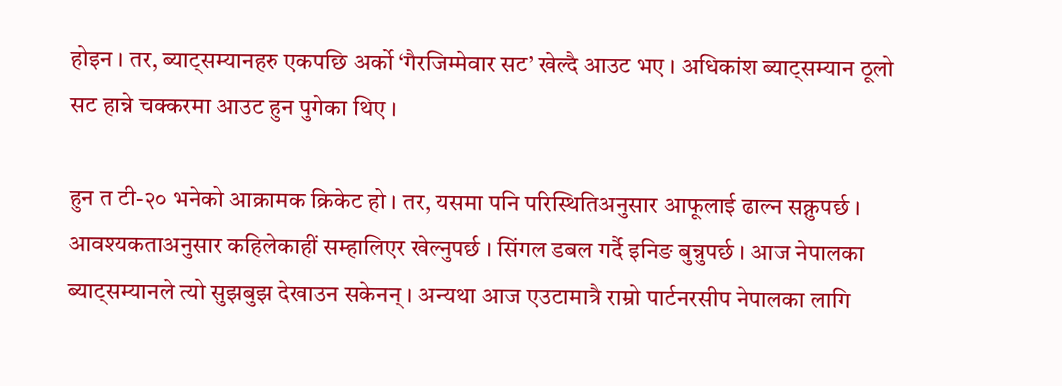होइन । तर, ब्याट्सम्यानहरु एकपछि अर्को ‘गैरजिम्मेवार सट’ खेल्दै आउट भए । अधिकांश ब्याट्सम्यान ठूलो सट हान्ने चक्करमा आउट हुन पुगेका थिए ।

हुन त टी-२० भनेको आक्रामक क्रिकेट हो । तर, यसमा पनि परिस्थितिअनुसार आफूलाई ढाल्न सक्नुपर्छ । आवश्यकताअनुसार कहिलेकाहीं सम्हालिएर खेल्नुपर्छ । सिंगल डबल गर्दै इनिङ बुन्नुपर्छ । आज नेपालका ब्याट्सम्यानले त्यो सुझबुझ देखाउन सकेनन् । अन्यथा आज एउटामात्रै राम्रो पार्टनरसीप नेपालका लागि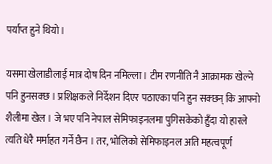पर्याप्त हुने थियो ।

यसमा खेलाडीलाई मात्र दोष दिन नमिल्ला । टीम रणनीति नै आक्रामक खेल्ने पनि हुनसक्छ । प्रशिक्षकले निर्देशन दिएर पठाएका पनि हुन सक्छन् कि आफ्नो शैलीमा खेल । जे भए पनि नेपाल सेमिफाइनलमा पुगिसकेको हुँदा यो हारले त्यति धेरै मर्माहत गर्ने छैन । तर, भोलिको सेमिफाइनल अति महत्वपूर्ण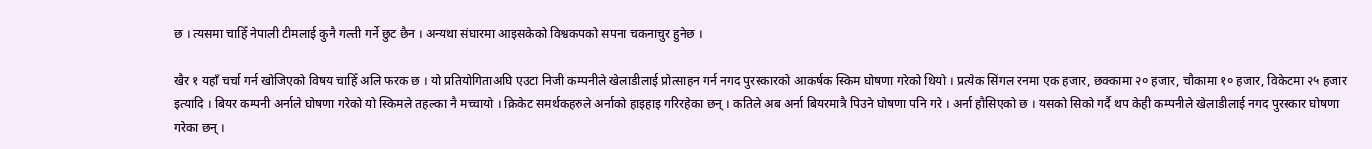छ । त्यसमा चाहिँ नेपाली टीमलाई कुनै गल्ती गर्ने छुट छैन । अन्यथा संघारमा आइसकेको विश्वकपको सपना चकनाचुर हुनेछ ।

खैर १ यहाँ चर्चा गर्न खोजिएको विषय चाहिँ अलि फरक छ । यो प्रतियोगिताअघि एउटा निजी कम्पनीले खेलाडीलाई प्रोत्साहन गर्न नगद पुरस्कारको आकर्षक स्किम घोषणा गरेको थियो । प्रत्येक सिंगल रनमा एक हजार, छक्कामा २० हजार, चौकामा १० हजार, विकेटमा २५ हजार इत्यादि । बियर कम्पनी अर्नाले घोषणा गरेको यो स्किमले तहल्का नै मच्चायो । क्रिकेट समर्थकहरुले अर्नाको हाइहाइ गरिरहेका छन् । कतिले अब अर्ना बियरमात्रै पिउने घोषणा पनि गरे । अर्ना हौसिएको छ । यसको सिको गर्दै थप केही कम्पनीले खेलाडीलाई नगद पुरस्कार घोषणा गरेका छन् ।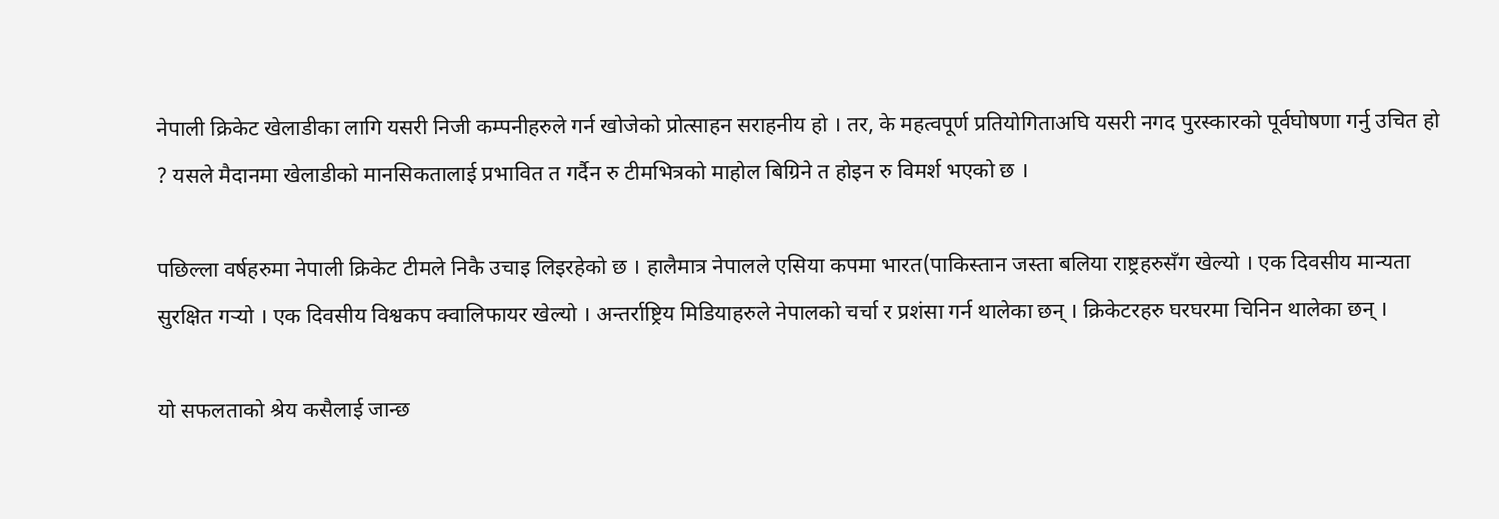नेपाली क्रिकेट खेलाडीका लागि यसरी निजी कम्पनीहरुले गर्न खोजेको प्रोत्साहन सराहनीय हो । तर, के महत्वपूर्ण प्रतियोगिताअघि यसरी नगद पुरस्कारको पूर्वघोषणा गर्नु उचित हो ? यसले मैदानमा खेलाडीको मानसिकतालाई प्रभावित त गर्दैन रु टीमभित्रको माहोल बिग्रिने त होइन रु विमर्श भएको छ ।

पछिल्ला वर्षहरुमा नेपाली क्रिकेट टीमले निकै उचाइ लिइरहेको छ । हालैमात्र नेपालले एसिया कपमा भारत(पाकिस्तान जस्ता बलिया राष्ट्रहरुसँग खेल्यो । एक दिवसीय मान्यता सुरक्षित गर्‍यो । एक दिवसीय विश्वकप क्वालिफायर खेल्यो । अन्तर्राष्ट्रिय मिडियाहरुले नेपालको चर्चा र प्रशंसा गर्न थालेका छन् । क्रिकेटरहरु घरघरमा चिनिन थालेका छन् ।

यो सफलताको श्रेय कसैलाई जान्छ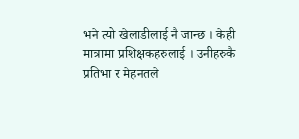भने त्यो खेलाडीलाई नै जान्छ । केही मात्रामा प्रशिक्षकहरुलाई । उनीहरुकै प्रतिभा र मेहनतले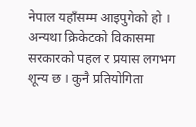नेपाल यहाँसम्म आइपुगेको हो । अन्यथा क्रिकेटको विकासमा सरकारको पहल र प्रयास लगभग शून्य छ । कुनै प्रतियोगिता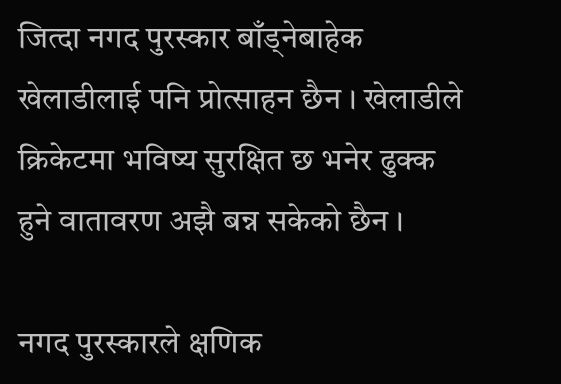जित्दा नगद पुरस्कार बाँड्नेबाहेक खेलाडीलाई पनि प्रोत्साहन छैन । खेलाडीले क्रिकेटमा भविष्य सुरक्षित छ भनेर ढुक्क हुने वातावरण अझै बन्न सकेको छैन ।

नगद पुरस्कारले क्षणिक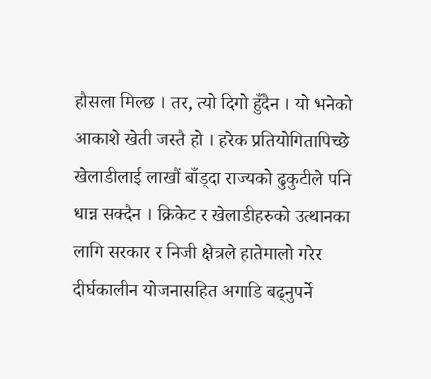हौसला मिल्छ । तर, त्यो दिगो हुँदैन । यो भनेको आकाशे खेती जस्तै हो । हरेक प्रतियोगितापिच्छे खेलाडीलाई लाखौं बाँड्दा राज्यको ढुकुटीले पनि धान्न सक्दैन । क्रिकेट र खेलाडीहरुको उत्थानका लागि सरकार र निजी क्षेत्रले हातेमालो गरेर दीर्घकालीन योजनासहित अगाडि बढ्नुपर्ने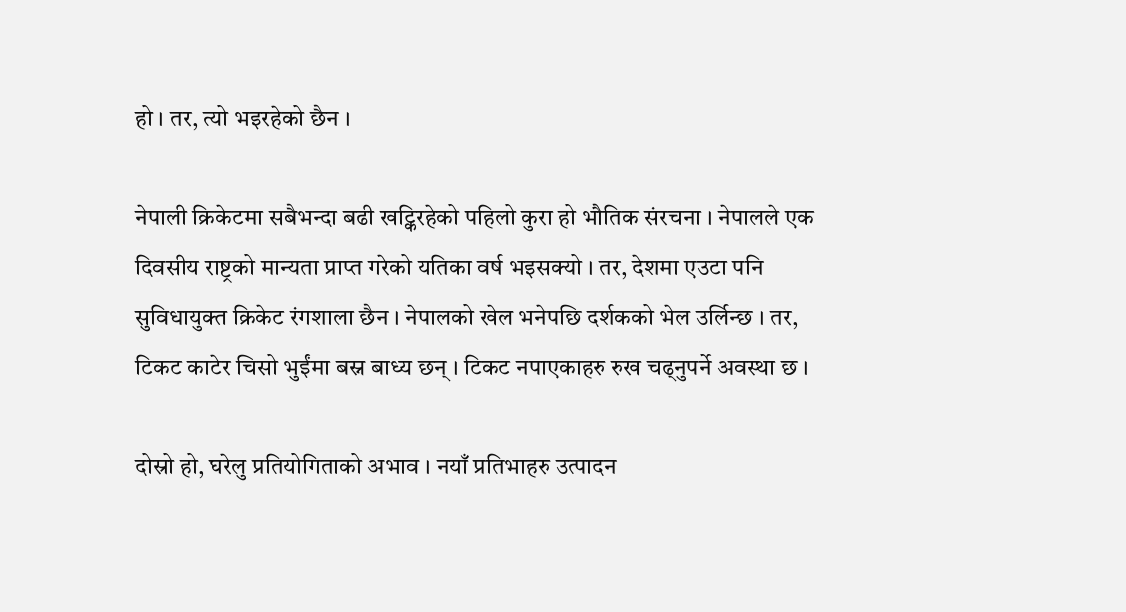हो । तर, त्यो भइरहेको छैन ।

नेपाली क्रिकेटमा सबैभन्दा बढी खट्किरहेको पहिलो कुरा हो भौतिक संरचना । नेपालले एक दिवसीय राष्ट्रको मान्यता प्राप्त गरेको यतिका वर्ष भइसक्यो । तर, देशमा एउटा पनि सुविधायुक्त क्रिकेट रंगशाला छैन । नेपालको खेल भनेपछि दर्शकको भेल उर्लिन्छ । तर, टिकट काटेर चिसो भुईंमा बस्न बाध्य छन् । टिकट नपाएकाहरु रुख चढ्नुपर्ने अवस्था छ ।

दोस्रो हो, घरेलु प्रतियोगिताको अभाव । नयाँ प्रतिभाहरु उत्पादन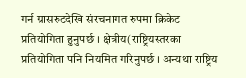गर्न ग्रासरुटदेखि संरचनागत रुपमा क्रिकेट प्रतियोगिता हुनुपर्छ । क्षेत्रीय(राष्ट्रियस्तरका प्रतियोगिता पनि नियमित गरिनुपर्छ । अन्यथा राष्ट्रिय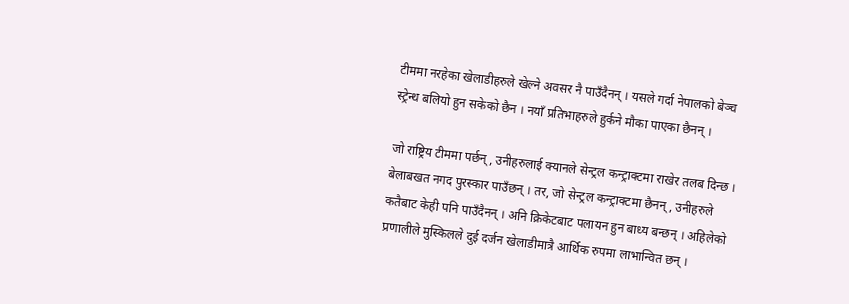टीममा नरहेका खेलाडीहरुले खेल्ने अवसर नै पाउँदैनन् । यसले गर्दा नेपालको बेञ्च स्ट्रेन्थ बलियो हुन सकेको छैन । नयाँ प्रतिभाहरुले हुर्कने मौका पाएका छैनन् ।

जो राष्ट्रिय टीममा पर्छन्, उनीहरुलाई क्यानले सेन्ट्रल कन्ट्राक्टमा राखेर तलब दिन्छ । बेलाबखत नगद पुरस्कार पाउँछन् । तर, जो सेन्ट्रल कन्ट्राक्टमा छैनन्, उनीहरुले कतैबाट केही पनि पाउँदैनन् । अनि क्रिकेटबाट पलायन हुन बाध्य बन्छन् । अहिलेको प्रणालीले मुस्किलले दुई दर्जन खेलाडीमात्रै आर्थिक रुपमा लाभान्वित छन् ।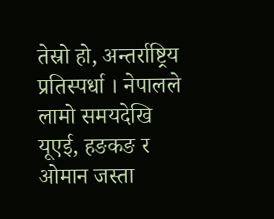तेस्रो हो, अन्तर्राष्ट्रिय प्रतिस्पर्धा । नेपालले लामो समयदेखि यूएई, हङकङ र ओमान जस्ता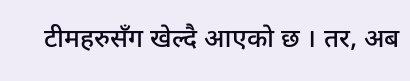टीमहरुसँग खेल्दै आएको छ । तर, अब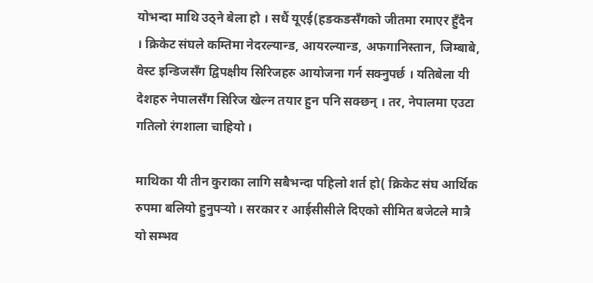योभन्दा माथि उठ्ने बेला हो । सधैं यूएई(हङकङसँगको जीतमा रमाएर हुँदैन । क्रिकेट संघले कम्तिमा नेदरल्यान्ड, आयरल्यान्ड, अफगानिस्तान, जिम्बाबे, वेस्ट इन्डिजसँग द्विपक्षीय सिरिजहरु आयोजना गर्न सक्नुपर्छ । यतिबेला यी देशहरु नेपालसँग सिरिज खेल्न तयार हुन पनि सक्छन् । तर, नेपालमा एउटा गतिलो रंगशाला चाहियो ।

माथिका यी तीन कुराका लागि सबैभन्दा पहिलो शर्त हो( क्रिकेट संघ आर्थिक रुपमा बलियो हुनुपर्‍यो । सरकार र आईसीसीले दिएको सीमित बजेटले मात्रै यो सम्भव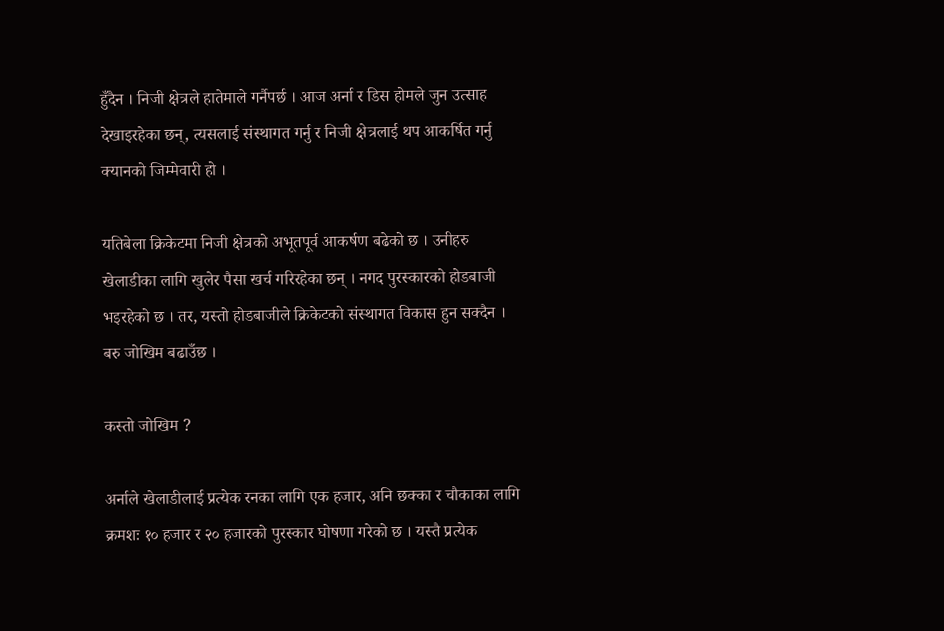हुँदैन । निजी क्षेत्रले हातेमाले गर्नैपर्छ । आज अर्ना र डिस होमले जुन उत्साह देखाइरहेका छन्, त्यसलाई संस्थागत गर्नु र निजी क्षेत्रलाई थप आकर्षित गर्नु क्यानको जिम्मेवारी हो ।

यतिबेला क्रिकेटमा निजी क्षेत्रको अभूतपूर्व आकर्षण बढेको छ । उनीहरु खेलाडीका लागि खुलेर पैसा खर्च गरिरहेका छन् । नगद पुरस्कारको होडबाजी भइरहेको छ । तर, यस्तो होडबाजीले क्रिकेटको संस्थागत विकास हुन सक्दैन । बरु जोखिम बढाउँछ ।

कस्तो जोखिम ?

अर्नाले खेलाडीलाई प्रत्येक रनका लागि एक हजार, अनि छक्का र चौकाका लागि क्रमशः १० हजार र २० हजारको पुरस्कार घोषणा गरेको छ । यस्तै प्रत्येक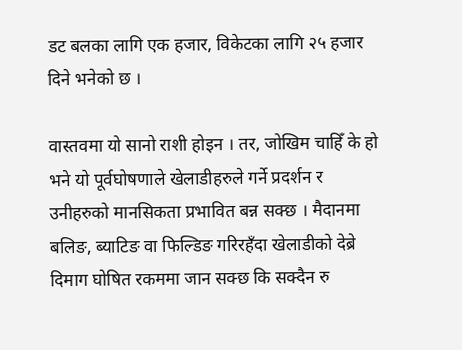डट बलका लागि एक हजार, विकेटका लागि २५ हजार दिने भनेको छ ।

वास्तवमा यो सानो राशी होइन । तर, जोखिम चाहिँ के हो भने यो पूर्वघोषणाले खेलाडीहरुले गर्ने प्रदर्शन र उनीहरुको मानसिकता प्रभावित बन्न सक्छ । मैदानमा बलिङ, ब्याटिङ वा फिल्डिङ गरिरहँदा खेलाडीको देब्रे दिमाग घोषित रकममा जान सक्छ कि सक्दैन रु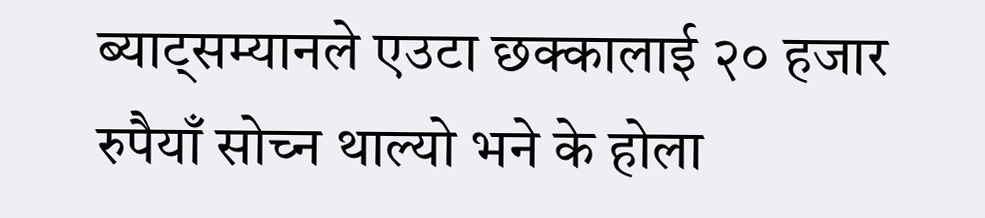ब्याट्सम्यानले एउटा छक्कालाई २० हजार रुपैयाँ सोच्न थाल्यो भने के होला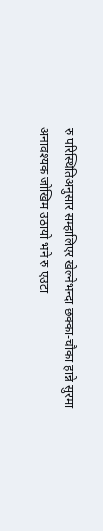रु परिस्थितिअनुसार सम्हालिएर खेल्नेभन्दा छक्का-चौका हान्ने सुरमा अनावश्यक जोखिम उठायो भने रु एउटा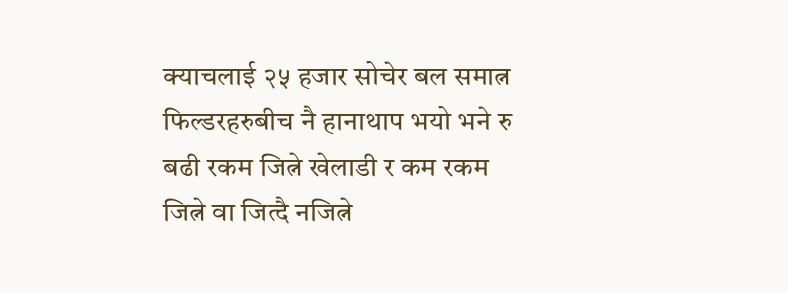क्याचलाई २५ हजार सोचेर बल समात्न फिल्डरहरुबीच नै हानाथाप भयो भने रु बढी रकम जित्ने खेलाडी र कम रकम जित्ने वा जित्दै नजित्ने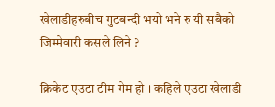खेलाडीहरुबीच गुटबन्दी भयो भने रु यी सबैको जिम्मेवारी कसले लिने ?

क्रिकेट एउटा टीम गेम हो । कहिले एउटा खेलाडी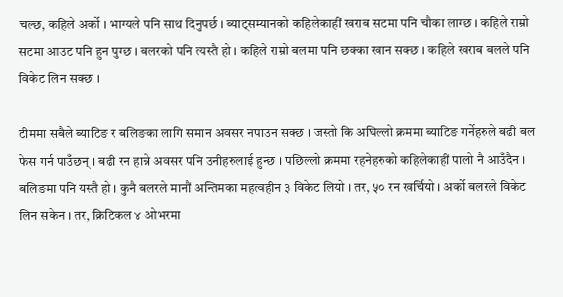चल्छ, कहिले अर्को । भाग्यले पनि साथ दिनुपर्छ । ब्याट्सम्यानको कहिलेकाहीं खराब सटमा पनि चौका लाग्छ । कहिले राम्रो सटमा आउट पनि हुन पुग्छ । बलरको पनि त्यस्तै हो । कहिले राम्रो बलमा पनि छक्का खान सक्छ । कहिले खराब बलले पनि विकेट लिन सक्छ ।

टीममा सबैले ब्याटिङ र बलिङका लागि समान अवसर नपाउन सक्छ । जस्तो कि अघिल्लो क्रममा ब्याटिङ गर्नेहरुले बढी बल फेस गर्न पाउँछन् । बढी रन हान्ने अवसर पनि उनीहरुलाई हुन्छ । पछिल्लो क्रममा रहनेहरुको कहिलेकाहीं पालो नै आउँदैन । बलिङमा पनि यस्तै हो । कुनै बलरले मानौं अन्तिमका महत्वहीन ३ विकेट लियो । तर, ५० रन खर्चियो । अर्को बलरले विकेट लिन सकेन । तर, क्रिटिकल ४ ओभरमा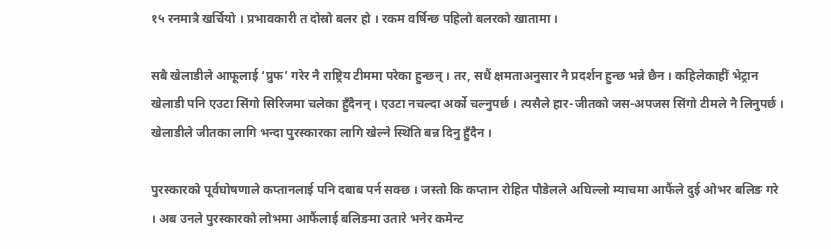१५ रनमात्रै खर्चियो । प्रभावकारी त दोस्रो बलर हो । रकम वर्षिन्छ पहिलो बलरको खातामा ।

सबै खेलाडीले आफूलाई ‘प्रुफ’ गरेर नै राष्ट्रिय टीममा परेका हुन्छन् । तर, सधैं क्षमताअनुसार नै प्रदर्शन हुन्छ भन्ने छैन । कहिलेकाहीं भेट्रान खेलाडी पनि एउटा सिंगो सिरिजमा चलेका हुँदैनन् । एउटा नचल्दा अर्को चल्नुपर्छ । त्यसैले हार-जीतको जस-अपजस सिंगो टीमले नै लिनुपर्छ । खेलाडीले जीतका लागि भन्दा पुरस्कारका लागि खेल्ने स्थिति बन्न दिनु हुँदैन ।

पुरस्कारको पूर्वघोषणाले कप्तानलाई पनि दबाब पर्न सक्छ । जस्तो कि कप्तान रोहित पौडेलले अघिल्लो म्याचमा आफैंले दुई ओभर बलिङ गरे । अब उनले पुरस्कारको लोभमा आफैंलाई बलिङमा उतारे भनेर कमेन्ट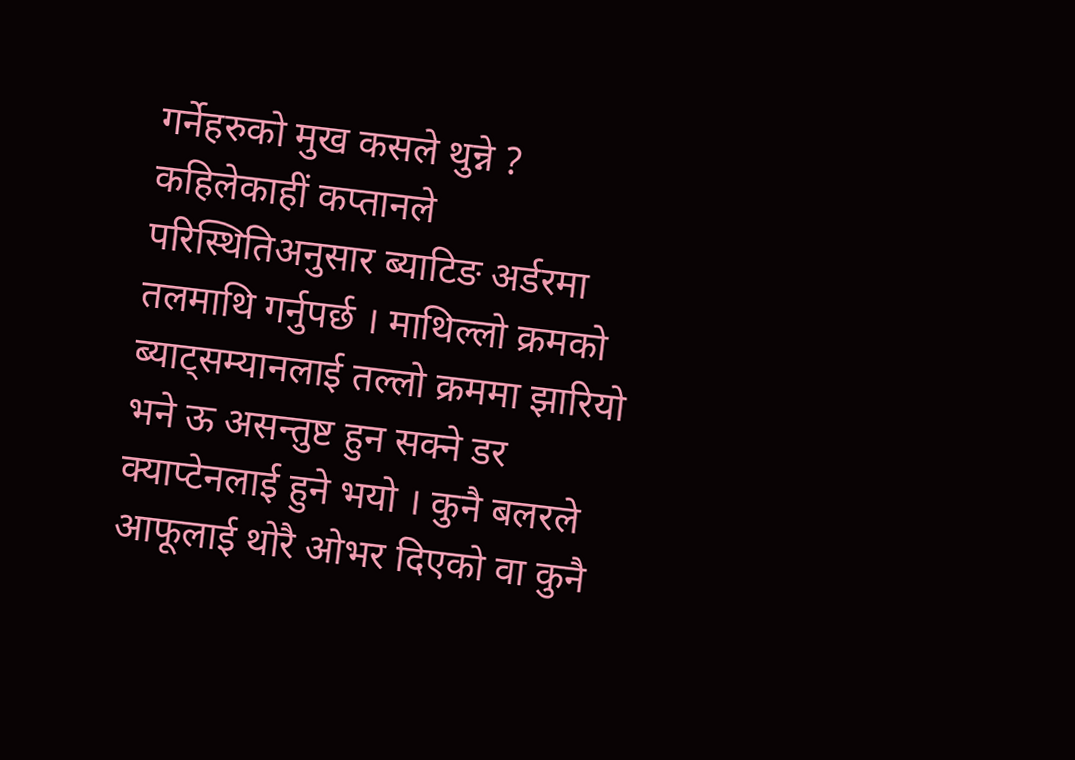गर्नेहरुको मुख कसले थुन्ने ? कहिलेकाहीं कप्तानले परिस्थितिअनुसार ब्याटिङ अर्डरमा तलमाथि गर्नुपर्छ । माथिल्लो क्रमको ब्याट्सम्यानलाई तल्लो क्रममा झारियो भने ऊ असन्तुष्ट हुन सक्ने डर क्याप्टेनलाई हुने भयो । कुनै बलरले आफूलाई थोरै ओभर दिएको वा कुनै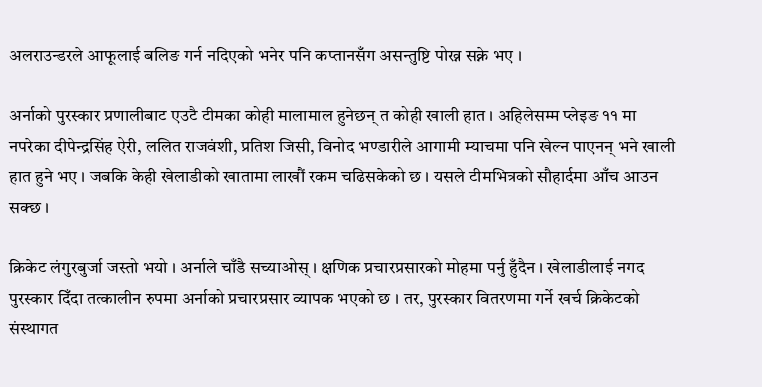अलराउन्डरले आफूलाई बलिङ गर्न नदिएको भनेर पनि कप्तानसँग असन्तुष्टि पोख्न सक्ने भए ।

अर्नाको पुरस्कार प्रणालीबाट एउटै टीमका कोही मालामाल हुनेछन् त कोही खाली हात । अहिलेसम्म प्लेइङ ११ मा नपरेका दीपेन्द्रसिंह ऐरी, ललित राजवंशी, प्रतिश जिसी, विनोद भण्डारीले आगामी म्याचमा पनि खेल्न पाएनन् भने खाली हात हुने भए । जबकि केही खेलाडीको खातामा लाखौं रकम चढिसकेको छ । यसले टीमभित्रको सौहार्दमा आँच आउन सक्छ ।

क्रिकेट लंगुरबुर्जा जस्तो भयो । अर्नाले चाँडै सच्याओस् । क्षणिक प्रचारप्रसारको मोहमा पर्नु हुँदैन । खेलाडीलाई नगद पुरस्कार दिँदा तत्कालीन रुपमा अर्नाको प्रचारप्रसार व्यापक भएको छ । तर, पुरस्कार वितरणमा गर्ने खर्च क्रिकेटको संस्थागत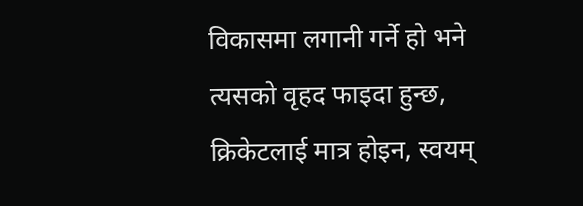विकासमा लगानी गर्ने हो भने त्यसको वृहद फाइदा हुन्छ, क्रिकेटलाई मात्र होइन, स्वयम्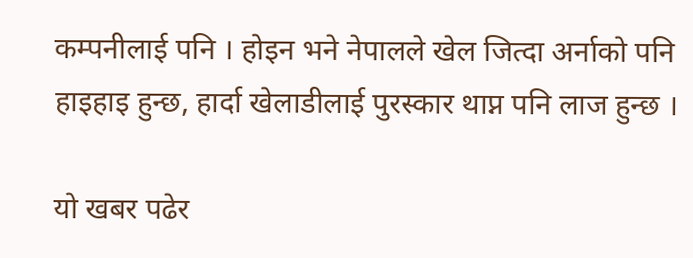कम्पनीलाई पनि । होइन भने नेपालले खेल जित्दा अर्नाको पनि हाइहाइ हुन्छ, हार्दा खेलाडीलाई पुरस्कार थाप्न पनि लाज हुन्छ ।

यो खबर पढेर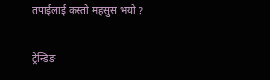तपाईलाई कस्तो महसुस भयो ?

ट्रेन्डिङ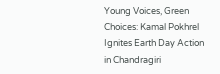Young Voices, Green Choices: Kamal Pokhrel Ignites Earth Day Action in Chandragiri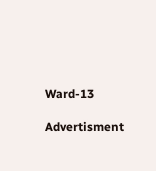Ward-13

Advertisment